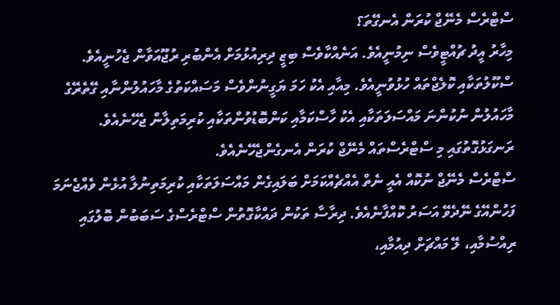ސްޓްރެސް މެނޭޖް ކުރަން އެނގޭތަ؟
މިހާރު އީދު ޗުއްޓީވެސް ނިމުނީއެވެ. އަނެއްކާވެސް ބިޒީ ދިރިއުޅުމަށް އެންބުރި ރުޖޫއަވާން ޖެހުނީއެވެ. ސްކޫލުތަކާއި ކޮލެޖްތައް ހުޅުވުނީއެވެ. މިއާއި އެކު ހަމަ ޔަގީނުންވެސް މަސައްކަތުގެ މާހައުލުންނާއި ގޭތެރޭގެ މާހައުލުން ނުކުންނަ މައްސަލަތަކާއި އެކު ހާސްކަމާއި ކަންބޮޑުވުންތަކާއި ކުރިމަތިލާން ޖެހޭނެއެވެ. ރަނގަޅުގޮތުގައި މި ސްޓްރެސްތައް މެނޭޖް ކުރަން އެނގެންޖެހޭނެއެވެ.
ސްޓްރެސް މެނޭޖް ނުކޮއް އެއީ ނެތް އެއްޗެއްކަމަށް ބަލައިގެން މައްސަލަތަކާއި ކުރިމަތިނުލާ އުޅެން ވެއްޖެނަމަ ފަހުންއޭގެ ނޭދެވޭ އަސަރު ކޮއްފާނެއެވެ. ދިރާސާ ތަކުން ދައްކާގޮތުން ސްޓްރެސްގެ ސަބަބުން ބޮލުގައި ރިއްސުމާއި، ލޭ މައްޗަށް ދިއުމާއި،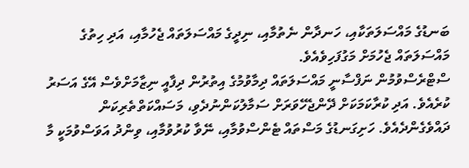ބަނޑުގެ މައްސަލަތަކާއި، ހަނދާން ނެތުމާއި، ނިދީގެ މައްސަލަތައް ޖެހުމާއި، އަދި ހިތުގެ މައްސަލަތައް ޖެހުމަށް މަގުފަހިވެއެވެ.
ސްޓްރެސްވުމުން ނަފްސާނީ މައްސަލަތައް ދިމާވުމުގެ އިތުރުން ދިފާއީ ނިޒާމަށްވެސް އޭގެ އަސަރު ކުރެއެވެ. އަދި ކުރާކަމަކަށް ދޭންޖެހޭވަރަށް ސަމާލުކަންނުދެވި، މަސައްކަތްތެރިކަން ދައްވެގެންދެއެވެ. ހަށިގަނޑުގެ މަސްތައް ޓެންސްވުމާއި، ނޭވާ ކުރުވުމާއި، ވިންދު އަވަސްވުމަކީ މާ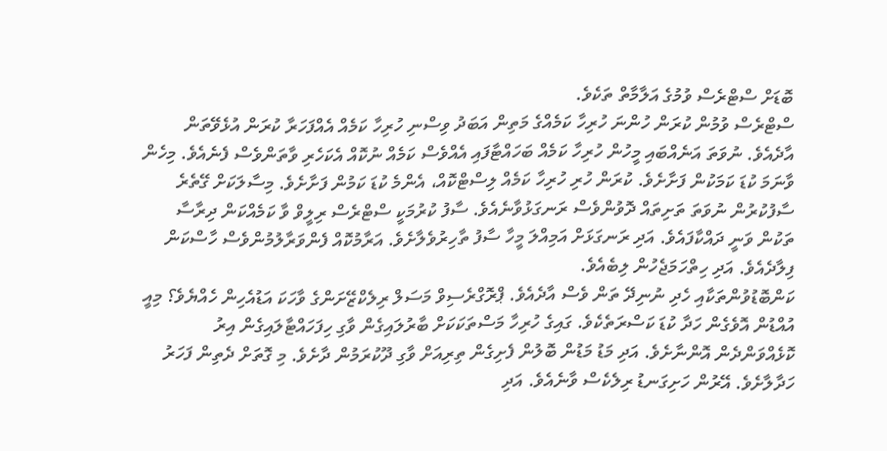ބޮޑަށް ސްޓްރެސް ވުމުގެ އަލާމާތް ތަކެވެ.
ސްޓްރެސް ވުމުން ކުރަން ހުންނަ ހުރިހާ ކަމެއްގެ މަތިން އަބަދު ވިސްނި ހުރިހާ ކަމެއް އެއްފަހަރާ ކުރަން އުޅެވޭތަން އާދެއެވެ. ނުވަތަ އަނެއްބައި މީހުން ހުރިހާ ކަމެއް ބަހައްޓާފައި އެއްވެސް ކަމެއް ނުކޮއް އެކަހެރި ވާތަންވެސް ފެނެއެވެ. މިހެން ވާނަމަ ކުޑަ ކަމަކުން ފަށާށެވެ. ކުރަން ހުރި ހުރިހާ ކަމެއް ލިސްޓްކޮއް، އެންމެ ކުޑަ ކަމުން ފަށާށެވެ. މިސާލަކަށް ގޭތެރެ ސާފުކުރުން ނުވަތަ ތަށިތައް ދޮވުންވެސް ރަނގަޅުވާނެއެވެ. ސާފު ކުރުމަކީ ސްޓްރެސް ރިލީވް ވާ ކަމެއްކަން ދިރާސާ ތަކުން ވަނީ ދައްކާފައެވެ. އަދި ރަނގަޅަށް އަމިއްލަ މީހާ ސާފު ތާހިރުވެލާށެވެ. އަރާމުކޮއް ފެންވަރާލުމުންވެސް ހާސްކަން ފިލާދެއެވެ. އަދި ހިތްހަމަޖެހުން ލިބެއެވެ.
ކަންބޮޑުވުންތަކާއި ހެދި ނުނިދޭ ތަން ވެސް އާދެއެވެ. ޕްރޮގްރެސިވް މަސަލް ރިލެކްޒޭށަންގެ ވާހަކަ އަޑުއެހިން ހެއްޔެވެ؟ މިއީ އުއްޑުން އޮވެގެން ހަދާ ކުޑަ ކަސްރަތެކެވެ. ގައިގެ ހުރިހާ މަސްތަކަކަށް ބާރުލައިގެން ވާގި ހިފަހައްޓާލައިގެން އިރު ކޮޅެއްވަންދެން އޮންނާށެވެ. އަދި މަޑު މަޑުން ބޮލުން ފެށިގެން ތިރިއަށް ވާގި ދޫކުރަމުން ދާށެވެ. މި ގޮތަށް ދެތިން ފަހަރު ހަދާލާށެވެ. އޭރުން ހަށިގަނޑު ރިލެކެސް ވާނެއެވެ. އަދި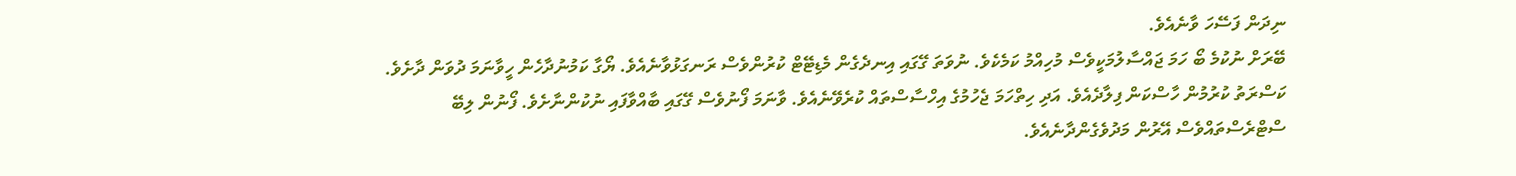ނިދަން ފަސޭހަ ވާނެއެވެ.
ބޭރަށް ނުކުމެ ބޯ ހަމަ ޖައްސާލުމަކީވެސް މުހިއްމު ކަމެކެވެ. ނުވަތަ ގޭގައި އިނދެގެން މެޑިޓޭޓް ކުރުންވެސް ރަނގަޅުވާނެއެވެ. ޔޯގާ ކަމުނުދާހެން ހީވާނަމަ ދުވަން ދާށެވެ. ކަސްރަތު ކުރުމުން ހާސްކަން ފިލާދެއެވެ. އަދި ހިތްހަމަ ޖެހުމުގެ އިހްސާސްތައް ކުރެވޭނެއެވެ. ވާނަމަ ފޯނުވެސް ގޭގައި ބާއްވާފައި ނުކުންނާށެވެ. ފޯނުން ލިބޭ ސްޓްރެސްތައްވެސް އޭރުން މަދުވެގެންދާނެއެވެ.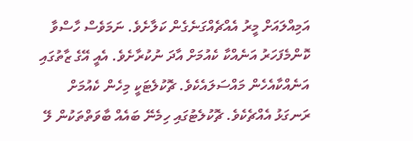އަމިއްލައަށް މީރު އެއްޗެއްގަނެގެން ކަލާށެވެ. ނަމަވެސް ހާސްވާ ކޮންމެފަހަރު އަނެއްކާ ކެއުމަށް އާދަ ނުކުރާށެވެ. އެއީ އޭގެ ޒާތުގައި އަނެއްކާއެހެން މައްސަލައެކެވެ. ޗޮކުލެޓަކީ މިހެން ކެއުމަށް ރަނގަޅު އެއްޗެކެވެ. ޗޮކުލެޓުގައި ހިމެނޭ ބައެއް ބާވަތްތަކުން ލޭ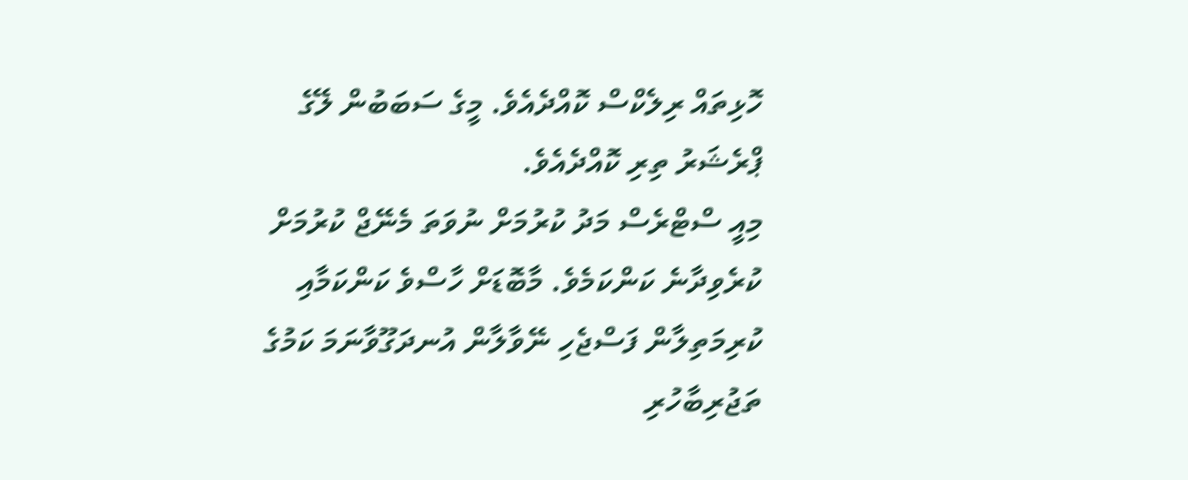ހޮޅިތައް ރިލެކްސް ކޮއްދެއެވެ. މީގެ ސަބަބުން ލޭގެ ޕްރެޝަރު ތިރި ކޮއްދެއެވެ.
މިއީ ސްޓްރެސް މަދު ކުރުމަށް ނުވަތަ މެނޭޖް ކުރުމަށް ކުރެވިދާނެ ކަންކަމެވެ. މާބޮޑަށް ހާސްވެ ކަންކަމާއި ކުރިމަތިލާން ފަސްޖެހި ނޭވާލާން އުނދަގޫވާނަމަ ކަމުގެ ތަޖުރިބާހުރި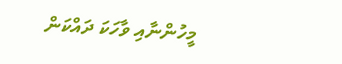މީހުންނާއި ވާހަކަ ދައްކަން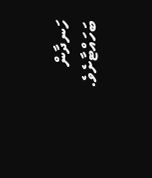ހަނދާން ބަހައްޓާށެވެ.